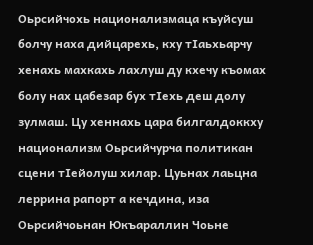Оьрсийчохь национализмаца къуйсуш болчу наха дийцарехь, кху тIаьхьарчу хенахь махкахь лахлуш ду кхечу къомах болу нах цабезар бух тIехь деш долу зулмаш. Цу хеннахь цара билгалдоккху национализм Оьрсийчурча политикан сцени тIейолуш хилар. Цуьнах лаьцна леррина рапорт а кечдина, иза Оьрсийчоьнан Юкъараллин Чоьне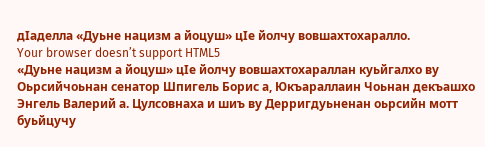дIаделла «Дуьне нацизм а йоцуш» цIе йолчу вовшахтохаралло.
Your browser doesn’t support HTML5
«Дуьне нацизм а йоцуш» цIе йолчу вовшахтохараллан куьйгалхо ву Оьрсийчоьнан сенатор Шпигель Борис а, Юкъараллаин Чоьнан декъашхо Энгель Валерий а. Цулсовнаха и шиъ ву Дерригдуьненан оьрсийн мотт буьйцучу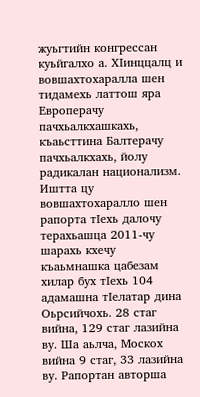жуьгтийн конгрессан куьйгалхо а. ХIинццалц и вовшахтохаралла шен тидамехь латтош яра Европерачу пачхьалкхашкахь, къаьсттина Балтерачу пачхьалкхахь, йолу радикалан национализм.
Иштта цу вовшахтохаралло шен рапорта тIехь далочу терахьашца 2011-чу шарахь кхечу къаьмнашка цабезам хилар бух тIехь 104 адамашна тIелатар дина Оьрсийчохь. 28 стаг вийна, 129 стаг лазийна ву. Ша аьлча, Москох вийна 9 стаг, 33 лазийна ву. Рапортан авторша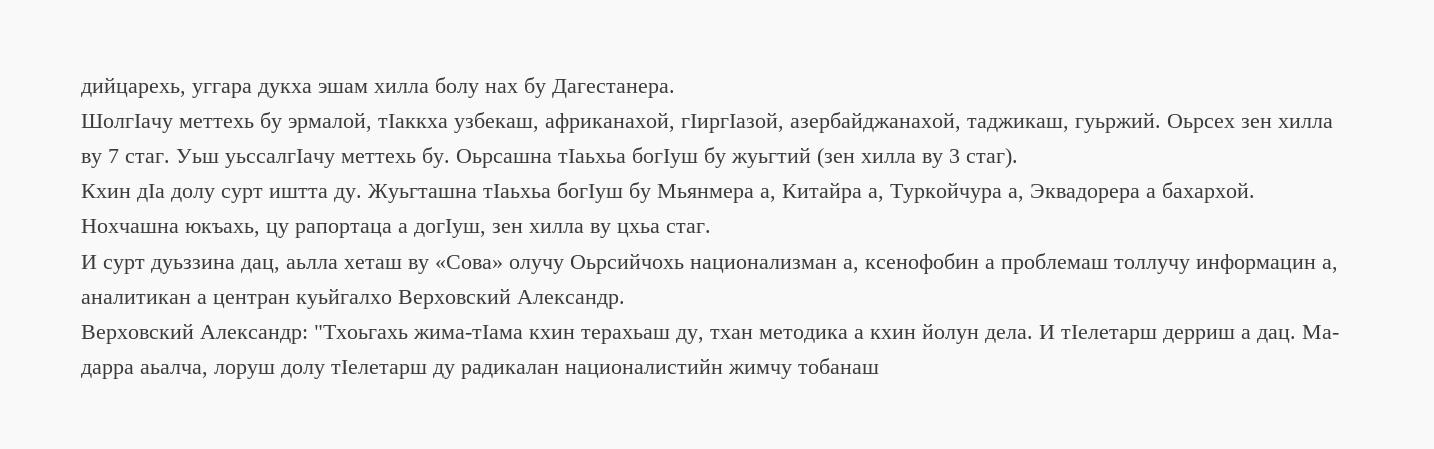дийцарехь, уггара дукха эшам хилла болу нах бу Дагестанера.
ШолгIачу меттехь бу эрмалой, тIаккха узбекаш, африканахой, гIиргIазой, азербайджанахой, таджикаш, гуьржий. Оьрсех зен хилла ву 7 стаг. Уьш уьссалгIачу меттехь бу. Оьрсашна тIаьхьа богIуш бу жуьгтий (зен хилла ву 3 стаг).
Кхин дIа долу сурт иштта ду. Жуьгташна тIаьхьа богIуш бу Мьянмера а, Китайра а, Туркойчура а, Эквадорера а бахархой. Нохчашна юкъахь, цу рапортаца а догIуш, зен хилла ву цхьа стаг.
И сурт дуьззина дац, аьлла хеташ ву «Сова» олучу Оьрсийчохь национализман а, ксенофобин а проблемаш толлучу информацин а, аналитикан а центран куьйгалхо Верховский Александр.
Верховский Александр: "Тхоьгахь жима-тIама кхин терахьаш ду, тхан методика а кхин йолун дела. И тIелетарш дерриш а дац. Ма-дарра аьалча, лоруш долу тIелетарш ду радикалан националистийн жимчу тобанаш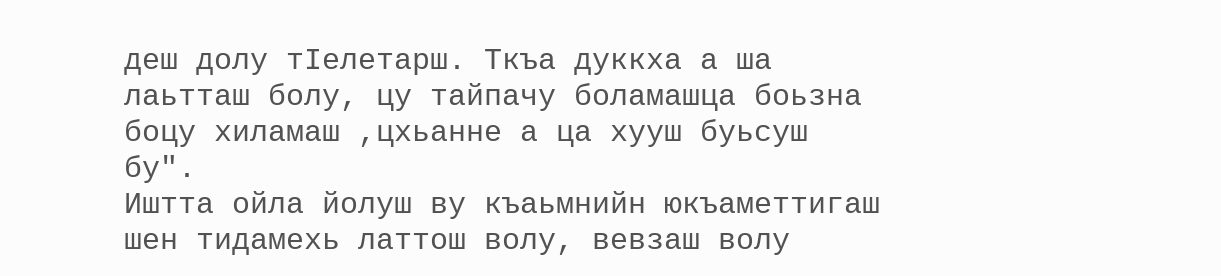деш долу тIелетарш. Ткъа дуккха а ша лаьтташ болу, цу тайпачу боламашца боьзна боцу хиламаш ,цхьанне а ца хууш буьсуш бу".
Иштта ойла йолуш ву къаьмнийн юкъаметтигаш шен тидамехь латтош волу, вевзаш волу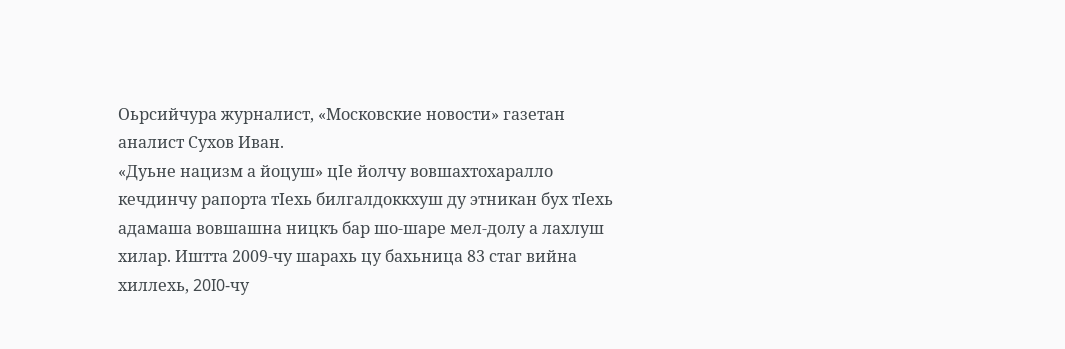Оьрсийчура журналист, «Московские новости» газетан аналист Сухов Иван.
«Дуьне нацизм а йоцуш» цIе йолчу вовшахтохаралло кечдинчу рапорта тIехь билгалдоккхуш ду этникан бух тIехь адамаша вовшашна ницкъ бар шо-шаре мел-долу а лахлуш хилар. Иштта 2009-чу шарахь цу бахьница 83 стаг вийна хиллехь, 20I0-чу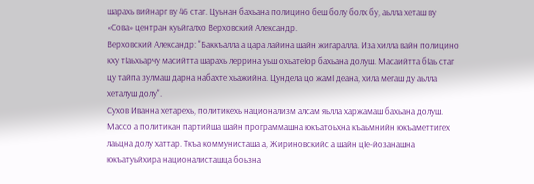шарахь вийнарг ву 46 стаг. Цуьнан бахьана полицино беш болу болх бу, аьлла хеташ ву «Сова» центран куьйгалхо Верховский Александр.
Верховский Александр: "Баккъалла а цара лайина шайн жигаралла. Иза хилла вайн полицино кху тIаьхьарчу масийтта шарахь леррина уьш охьатеIор бахьана долуш. Масаийтта бIаь стаг цу тайпа зулмаш дарна набахте хьажийна. Цундела цо жамI деана, хила мегаш ду аьлла хеталуш долу".
Сухов Иванна хетарехь, политикехь национализм алсам яьлла харжамаш бахьана долуш. Массо а политикан партийша шайн программашна юкъатоьхна къаьмнийн юкъаметтигех лаьцна долу хаттар. Ткъа коммунисташа а, Жириновскийс а шайн цIе-йозанашна юкъатуьйхира националисташца боьзна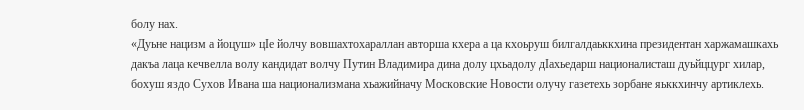болу нах.
«Дуьне нацизм а йоцуш» цIе йолчу вовшахтохараллан авторша кхера а ца кхоьруш билгалдаьккхина президентан харжамашкахь дакъа лаца кечвелла волу кандидат волчу Путин Владимира дина долу цхьадолу дIахьедарш националисташ дуьйццург хилар, бохуш яздо Сухов Ивана ша национализмана хьажийначу Московские Новости олучу газетехь зорбане яьккхинчу артиклехь.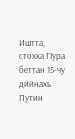Иштта, стохка ГIура беттан 15-чу дийнахь Путин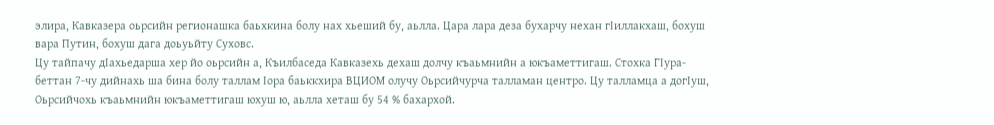элира, Кавказера оьрсийн регионашка баьхкина болу нах хьеший бу, аьлла. Цара лара деза бухарчу нехан гIиллакхаш, бохуш вара Путин, бохуш дага доьуьйту Суховс.
Цу тайпачу дIахьедарша хер йо оьрсийн а, Къилбаседа Кавказехь дехаш долчу къаьмнийн а юкъаметтигаш. Стохка ГIура-беттан 7-чу дийнахь ша бина болу таллам Iора баьккхира ВЦИОМ олучу Оьрсийчурча талламан центро. Цу талламца а догIуш, Оьрсийчохь къаьмнийн юкъаметтигаш юхуш ю, аьлла хеташ бу 54 % бахархой.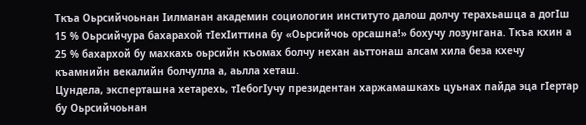Ткъа Оьрсийчоьнан Iилманан академин социологин институто далош долчу терахьашца а догIш 15 % Оьрсийчура бахарахой тIехIиттина бу «Оьрсийчоь орсашна!» бохучу лозунгана. Ткъа кхин а 25 % бахархой бу махкахь оьрсийн къомах болчу нехан аьттонаш алсам хила беза кхечу къамнийн векалийн болчулла а, аьлла хеташ.
Цундела, эксперташна хетарехь, тIебогIучу президентан харжамашкахь цуьнах пайда эца гIертар бу Оьрсийчоьнан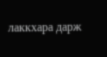лаккхара дарж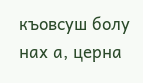къовсуш болу нах а, церна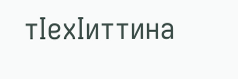тIехIиттина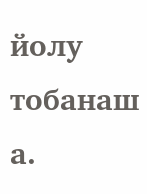йолу тобанаш а.